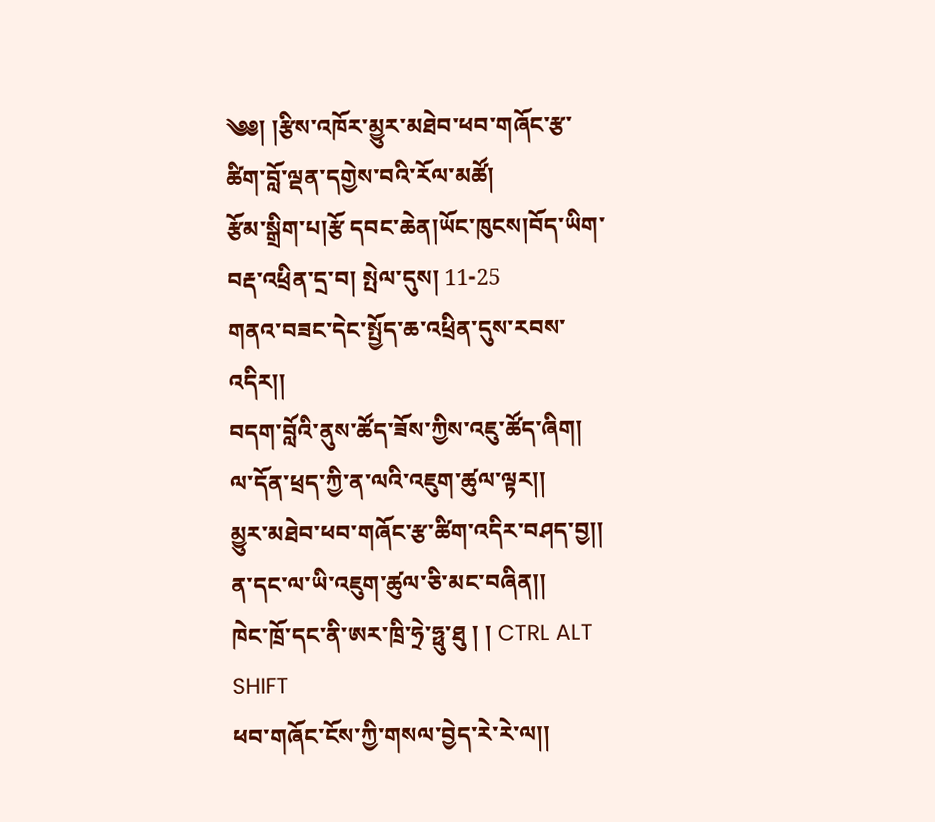༄༅། །རྩིས་འཁོར་མྱུར་མཐེབ་ཕབ་གཞོང་རྩ་ཚིག་བློ་ལྡན་དགྱེས་བའི་རོལ་མཚོ།
རྩོམ་སྒྲིག་པ།རྩོ དབང་ཆེན།ཡོང་ཁུངས།བོད་ཡིག་བརྡ་འཕྲིན་དྲ་བ། སྤེལ་དུས། 11-25
གནའ་བཟང་དེང་སྤྱོད་ཆ་འཕྲིན་དུས་རབས་འདིར།།
བདག་བློའི་ནུས་ཚོད་ཟོས་ཀྱིས་འཇུ་ཚོད་ཞིག།
ལ་དོན་ཕྲད་ཀྱི་ན་ལའི་འཇུག་ཚུལ་ལྟར།།
མྱུར་མཐེབ་ཕབ་གཞོང་རྩ་ཚིག་འདིར་བཤད་བྱ།།
ན་དང་ལ་ཡི་འཇུག་ཚུལ་ཅི་མང་བཞིན།།
ཁེང་ཁྲོ་དང་ནི་ཨར་ཁྲི་ཧྲེ་ཧྥུ་ཐུ ། ། CTRL ALT SHIFT
ཕབ་གཞོང་ངོས་ཀྱི་གསལ་བྱེད་རེ་རེ་ལ།།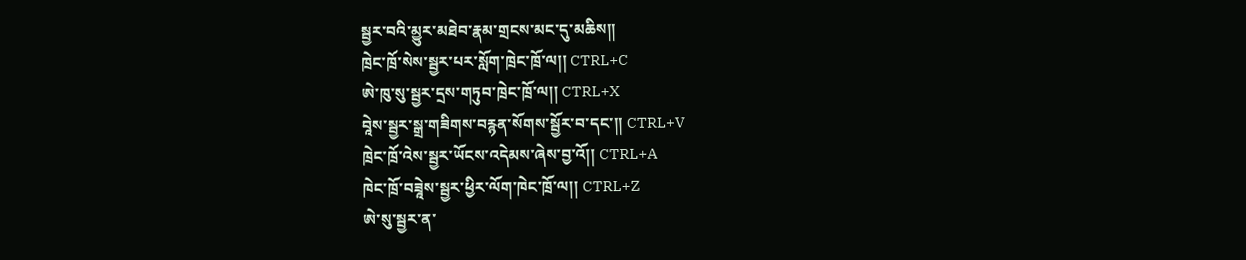སྦྱར་བའི་མྱུར་མཐེབ་རྣམ་གྲངས་མང་དུ་མཆིས།།
ཁྲེང་ཁྲོ་སེས་སྦྱར་པར་སློག་ཁྲེང་ཁྲོ་ལ།། CTRL+C
ཨེ་ཁུ་སུ་སྦྱར་དྲས་གཏུབ་ཁྲེང་ཁྲོ་ལ།། CTRL+X
བཱེས་སྦྱར་སྒྲ་གཟིགས་བརྙན་སོགས་སྦྱོར་བ་དང་།། CTRL+V
ཁྲེང་ཁྲོ་འེས་སྦྱར་ཡོངས་འདེམས་ཞེས་བྱ་འོ།། CTRL+A
ཁེང་ཁྲོ་བཟཱེས་སྦྱར་ཕྱིར་ལོག་ཁེང་ཁྲོ་ལ།། CTRL+Z
ཨེ་སུ་སྦྱར་ན་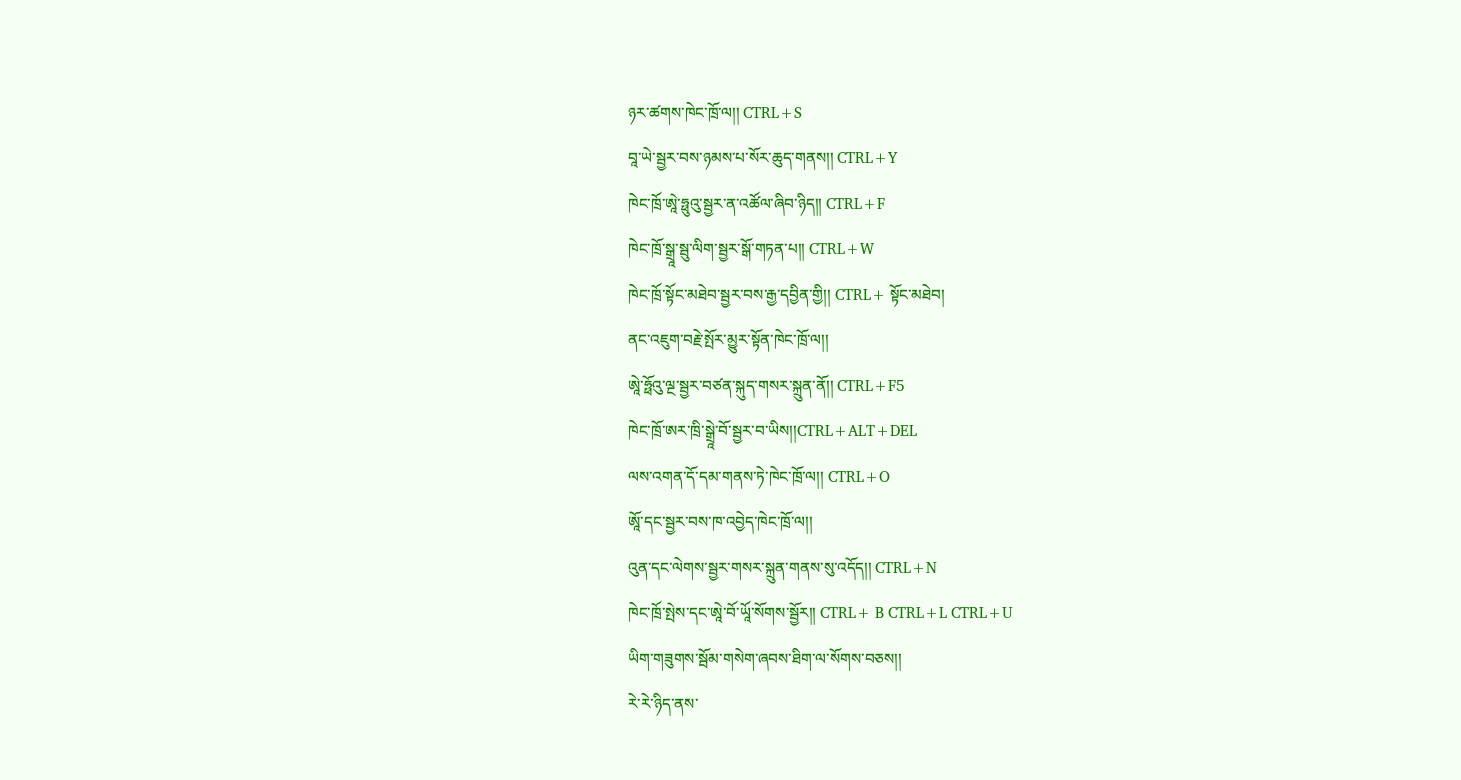ཉར་ཚགས་ཁེང་ཁྲོ་ལ།། CTRL+S
བཱ་ཡེ་སྦྱར་བས་ཉམས་པ་སོར་ཆུད་གནས།། CTRL+Y
ཁེང་ཁྲོ་ཨཱེ་ཧྥུའུ་སྦྱར་ན་འཚོལ་ཞིབ་ཉིད།། CTRL+F
ཁེང་ཁྲོ་སྒྲཱ་སྦུ་ལིག་སྦྱར་སྒོ་གཏན་པ།། CTRL+W
ཁེང་ཁྲོ་སྟོང་མཐེབ་སྦྱར་བས་རྒྱ་དབྱིན་གྱི།། CTRL+ སྟོང་མཐེབ།
ནང་འཇུག་བརྗེ་སྤོར་མྱུར་སྟོན་ཁེང་ཁྲོ་ལ།།
ཨཱེ་ཧྥོའུ་ལྔ་སྦྱར་བཙན་སྐུད་གསར་སྐྲུན་ནོ།། CTRL+F5
ཁེང་ཁྲོ་ཨར་ཁྲི་སྒྲཱེ་བོ་སྦྱར་བ་ཡིས།།CTRL+ALT+DEL
ལས་འགན་དོ་དམ་གནས་ཏེ་ཁེང་ཁྲོ་ལ།། CTRL+O
ཨཱོ་དང་སྦྱར་བས་ཁ་འབྱེད་ཁེང་ཁྲོ་ལ།།
འུན་དང་ལེགས་སྦྱར་གསར་སྐྲུན་གནས་སུ་འདོད།། CTRL+N
ཁེང་ཁྲོ་སྤེས་དང་ཨཱེ་བོ་ཡཱོ་སོགས་སྦྱོར།། CTRL+ B CTRL+L CTRL+U
ཡིག་གཟུགས་སྦོམ་གསེག་ཞབས་ཐིག་ལ་སོགས་བཅས།།
རེ་རེ་ཉིད་ནས་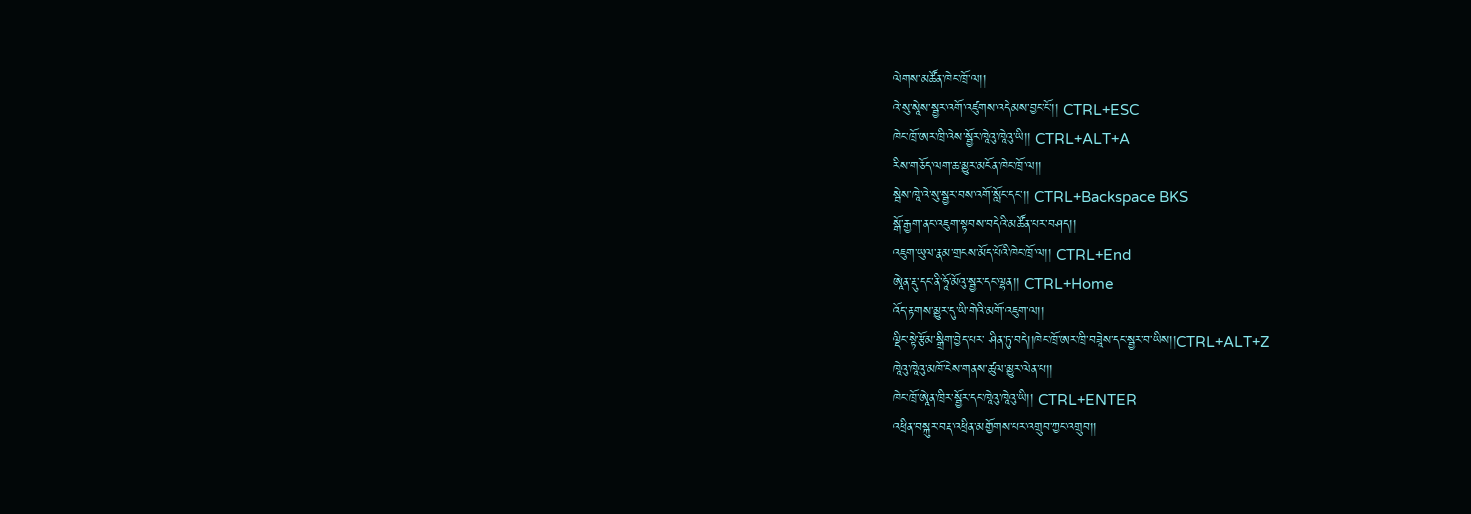ལེགས་མཚོན་ཁེང་ཁྲོ་ལ།།
འེ་སུ་སཱེས་སྦྱར་འགོ་འཛུགས་འདེམས་བྱང་ངོ་།། CTRL+ESC
ཁེང་ཁྲོ་ཨར་ཁྲི་འེས་སྦྱོར་ཁཱེའུ་ཁཱེའུ་ཡི།། CTRL+ALT+A
རིས་གཅོད་ལག་ཆ་མྱུར་མངོན་ཁེང་ཁྲོ་ལ།།
སྦེས་ཁཱེ་འེ་སུ་སྦྱར་བས་འགོ་སློང་དང་།། CTRL+Backspace BKS
སྒོ་རྒྱག་ནང་འཇུག་སྟབས་བདེའི་མཚོན་པར་བཤད།།
འཇུག་ཡུལ་རྣམ་གྲངས་མོད་པོའི་ཁེང་ཁྲོ་ལ།། CTRL+End
ཨཱེན་རྡུ་དང་ནི་ཧཱོ་མོའུ་སྦྱར་དང་ལྷན།། CTRL+Home
འོད་རྟགས་མྱུར་དུ་ཡི་གེའི་མགོ་འཇུག་ལ།།
ལྡིང་སྟེ་རྩོམ་སྒྲིག་བྱེད་པར་ ཤིན་ཏུ་བདེ།།ཁེང་ཁྲོ་ཨར་ཁྲི་བཟཱེས་དང་སྦྱར་བ་ཡིས།།CTRL+ALT+Z
ཁཱེའུ་ཁཱེའུ་མཁོ་ངེས་གནས་ཚུལ་མྱུར་ལེན་པ།།
ཁེང་ཁྲོ་ཨཱེན་ཁྲིར་སྦྱོར་དང་ཁཱེའུ་ཁཱེའུ་ཡི།། CTRL+ENTER
འཕྲིན་བསྐུར་བརྡ་འཕྲིན་མགྱོགས་པར་འགྲུབ་ཀྱང་འགྲུབ།།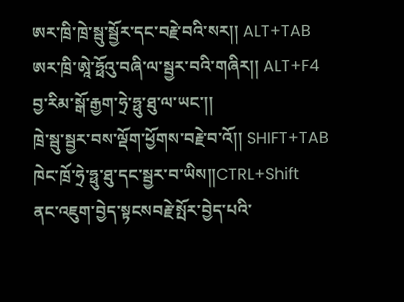ཨར་ཁྲི་ཁྲེ་སྦུ་སྦྱོར་དང་བརྗེ་བའི་སར།། ALT+TAB
ཨར་ཁྲི་ཨཱེ་ཧྥོའུ་བཞི་ལ་སྦྱར་བའི་གཞིར།། ALT+F4
བྱ་རིམ་སྒོ་རྒྱག་ཧྲེ་ཧྥུ་ཐུ་ལ་ཡང་།།
ཁྲེ་སྦུ་སྦྱར་བས་ལྡོག་ཕྱོགས་བརྗེ་བ་འོ།། SHIFT+TAB
ཁེང་ཁྲོ་ཧྲེ་ཧྥུ་ཐུ་དང་སྦྱར་བ་ཡིས།།CTRL+Shift
ནང་འཇུག་བྱེད་སྟངསབརྗེ་སྤོར་བྱེད་པའི་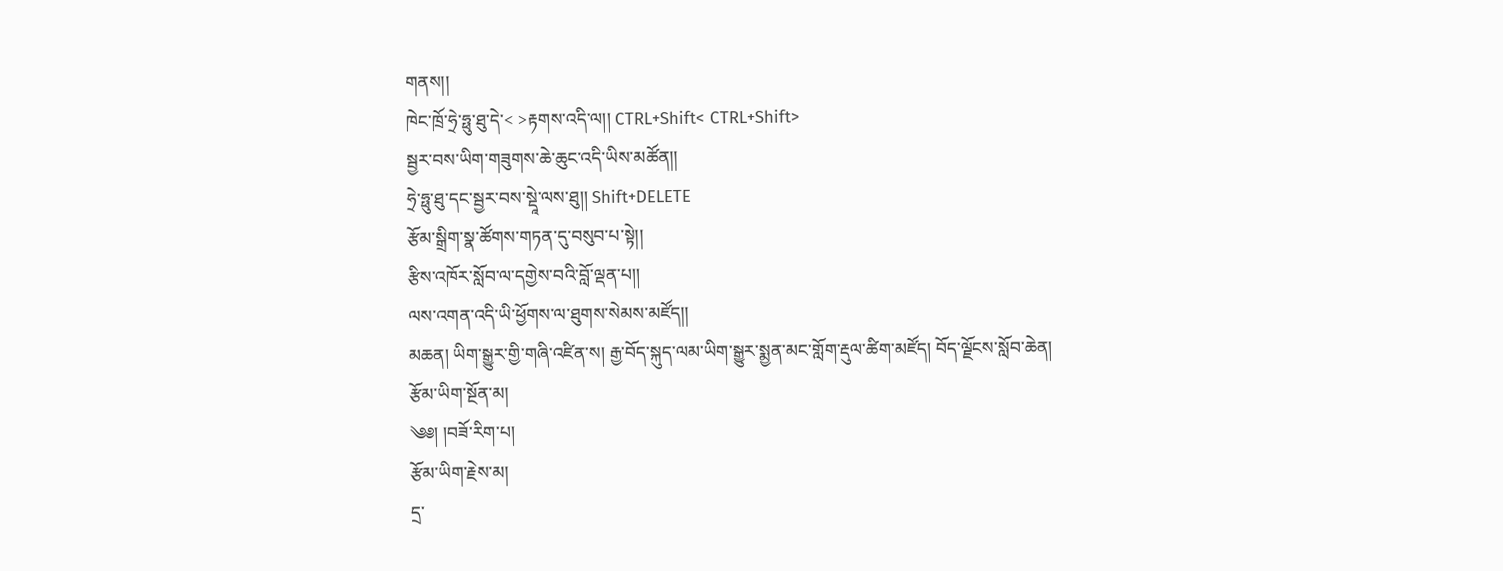གནས།།
ཁེང་ཁྲོ་ཧྲེ་ཧྥུ་ཐུ་དེ་< >རྟགས་འདི་ལ།། CTRL+Shift< CTRL+Shift>
སྦྱར་བས་ཡིག་གཟུགས་ཆེ་ཆུང་འདི་ཡིས་མཚོན།།
ཧྲེ་ཧྥུ་ཐུ་དང་སྦྱར་བས་སྡཱེ་ལས་ཐུ།། Shift+DELETE
རྩོམ་སྒྲིག་སྣ་ཚོགས་གཏན་དུ་བསུབ་པ་སྟེ།།
རྩིས་འཁོར་སློབ་ལ་དགྱེས་བའི་བློ་ལྡན་པ།།
ལས་འགན་འདི་ཡི་ཕྱོགས་ལ་ཐུགས་སེམས་མཛོད།།
མཆན། ཡིག་སྒྱུར་གྱི་གཞི་འཛིན་ས། རྒྱ་བོད་སྐུད་ལམ་ཡིག་སྒྱུར་སྨྱན་མང་གློག་རྡུལ་ཚིག་མཛོད། བོད་ལྗོངས་སློབ་ཆེན།
རྩོམ་ཡིག་སྔོན་མ།
༄༅། །བཟོ་རིག་པ།
རྩོམ་ཡིག་རྗེས་མ།
དྲ་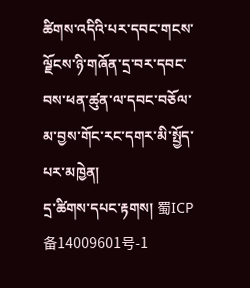ཚིགས་འདིའི་པར་དབང་གངས་ལྗོངས་ཉི་གཞོན་དྲ་བར་དབང་བས་ཕན་ཚུན་ལ་དབང་བཅོལ་མ་བྱས་གོང་རང་དགར་མི་སྤྱོད་པར་མཁྱེན།
དྲ་ཚིགས་དཔང་རྟགས། 蜀ICP备14009601号-1